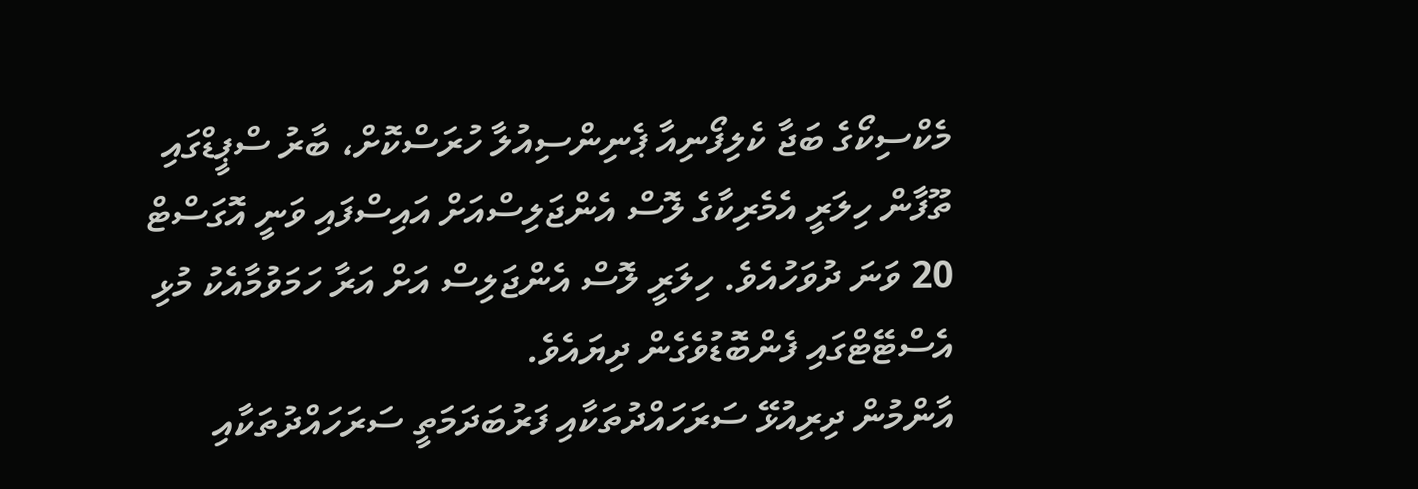މެކްސިކޯގެ ބަޖާ ކެލިފޯނިއާ ޕެނިންސިއުލާ ހުރަސްކޮށް، ބާރު ސްޕީޑްގައި ތޫފާން ހިލަރީ އެމެރިކާގެ ލޮސް އެންޖަލިސްއަށް އައިސްފައި ވަނީ އޮގަސްޓް 20 ވަނަ ދުވަހުއެވެ. ހިލަރީ ލޮސް އެންޖަލިސް އަށް އަރާ ހަމަވުމާއެކު މުޅި އެސްޓޭޓްގައި ފެންބޮޑުވެގެން ދިޔައެވެ.
އާންމުން ދިރިއުޅޭ ސަރަހައްދުތަކާއި ފަރުބަދަމަތީ ސަރަހައްދުތަކާއި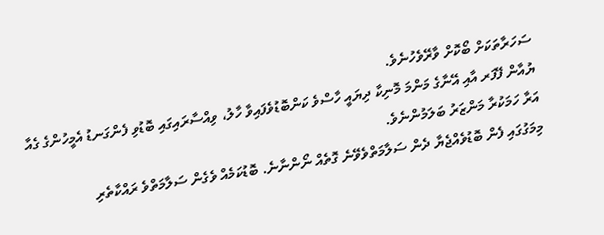ސަހަރާތަކަށް ބޯކޮށް ވާރޭވެހުނެވެ.
ޔުއާން ފޭފަރ އާއި އޭނާގެ މަންމަ މޮނިކާ ދިޔައީ ހާސްވެ ކަންބޮޑުވެފައިވާ ހާލު، ވިއްސާރައިގައި ބޮޑުވި ފެންގަނޑު އެމީހުންގެ ގެއާ އަރާ ހަމަކުރާ މަންޒަރު ބަލަމުންނެވެ.
މިމަގުގައި ފެން ބޮޑުވެއްޖެޔާ ދެން ސަލާމަތްވެވޭނެ ގޮތެއް ނޯންނާނެ. ބޮޑުކަމެއް ވެގެން ސަލާމަތްވެ ރައްކާތެރި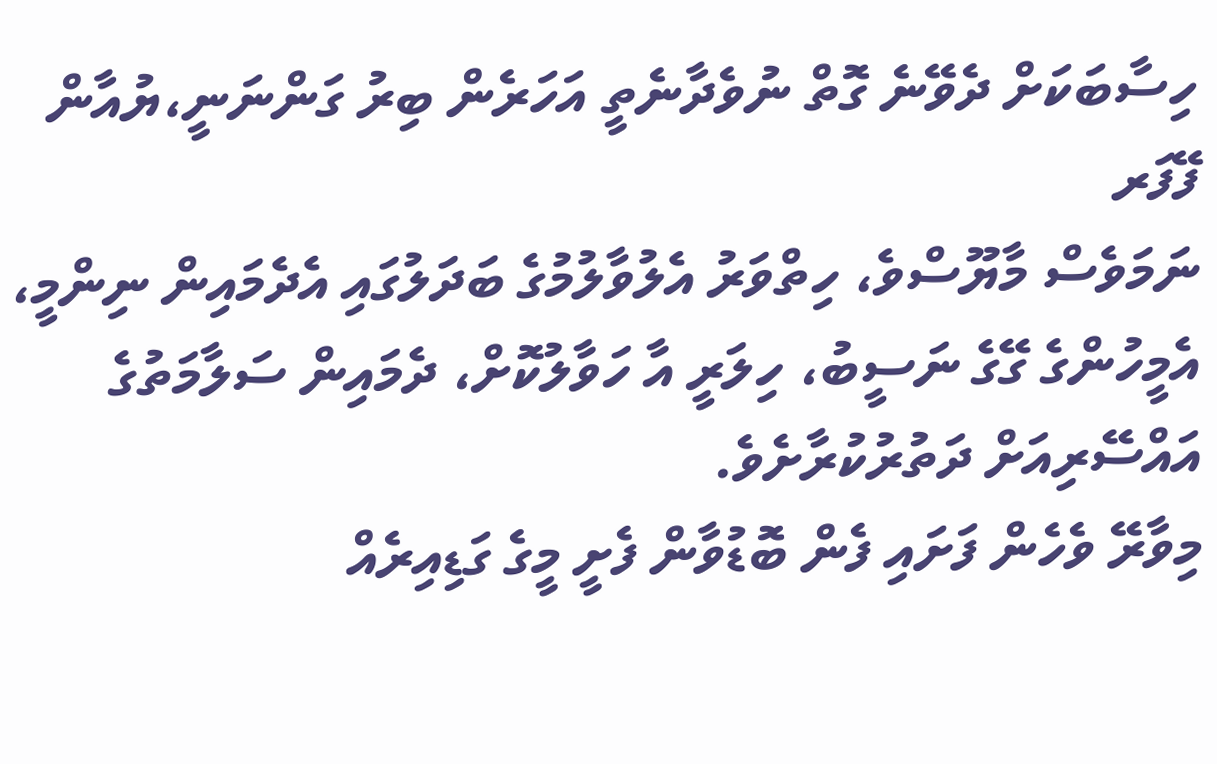ހިސާބަކަށް ދެވޭނެ ގޮތް ނުވެދާނެތީ އަހަރެން ބިރު ގަންނަނީ،ޔުއާން ފޭފަރ
ނަމަވެސް މާޔޫސްވެ، ހިތްވަރު އެލުވާލުމުގެ ބަދަލުގައި އެދެމައިން ނިންމީ، އެމީހުންގެ ގޭގެ ނަސީބު، ހިލަރީ އާ ހަވާލުކޮށް، ދެމައިން ސަލާމަތުގެ އައްސޭރިއަށް ދަތުރުކުރާށެވެ.
މިވާރޭ ވެހެން ފަށައި ފެން ބޮޑުވާން ފެށީ މީގެ ގަޑިއިރެއް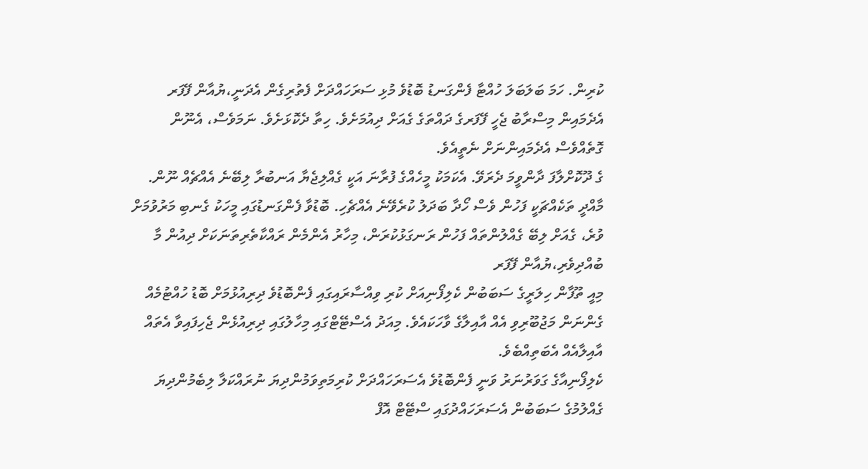ކުރިން. ހަމަ ބަލަބަލަ ހުއްޓާ ފެންގަނޑު ބޮޑުވެ މުޅި ސަރަހައްދަށް ފެތުރިގެން އެދަނީ،ޔުއާން ފޭފަރ
އެދެމައިން މިސްރާބު ޖެހީ ފޭފަރގެ ދައްތަގެ ގެއަށް ދިއުމަށެވެ. ހިތާ ދެކޮޅަށެވެ. ނަމަވެސް، އެނޫން ގޮތެއްވެސް އެދެމައިންނަށް ނެތީއެވެ.
ގެ ދޫކޮށްލާފަ ދާންވީމަ ދެރަވޭ. އެކަމަކު މީހެއްގެ ފުރާނަ އަކީ ގެއްލިޖެޔާ އަނބުރާ ލިބޭނެ އެއްޗެއް ނޫން. މާއްދީ ތަކެއްޗަކީ ފަހުން ވެސް ހޯދާ ބަދަލު ކުރެވޭނެ އެއްޗެހި. ބޮޑުވާ ފެންގަނޑުގައި މީހަކު ގެނބި މަރުވުމަށް ވުރެ، ގެއަށް ލިބޭ ގެއްލުންތައް ފަހުން ރަނގަޅުކުރަން، މިހާރު އެންމެން ރައްކާތެރިތަނަކަށް ދިއުން މާ ބުއްދިވެރި،ޔުއާން ފޭފަރ
މިއީ ތޫފާން ހިލަރީގެ ސަބަބުން ކެލިފޯނިއަށް ކުރި ވިއްސާރައިގައި ފެންބޮޑުވެ ދިރިއުޅުމަށް ބޮޑު ހުއްޓުމެއް ގެންނަން މަޖުބޫރިވި އެއް އާއިލާގެ ވާހަކައެވެ. މިއަދު އެސްޓޭޓްގައި މިހާލުގައި ދިރިއުޅެން ޖެހިފައިވާ އެތައް އާއިލާއެއް އެބަތިއްބެވެ.
ކެލިފޯނިއާގެ ގަވަރުނަރު ވަނީ ފެންބޮޑުވެ އެސަރަހައްދަށް ކުރިމަތިވަމުންދިޔަ ނުރައްކަލާ ލިބެމުންދިޔަ ގެއްލުމުގެ ސަބަބުން އެސަރަހައްދުގައި ސްޓޭޓް އޮފް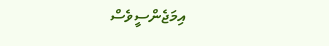އިމަޖެންސީވެސް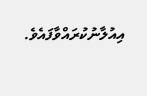އިއުލާނުކުރައްވާފައެވެ.